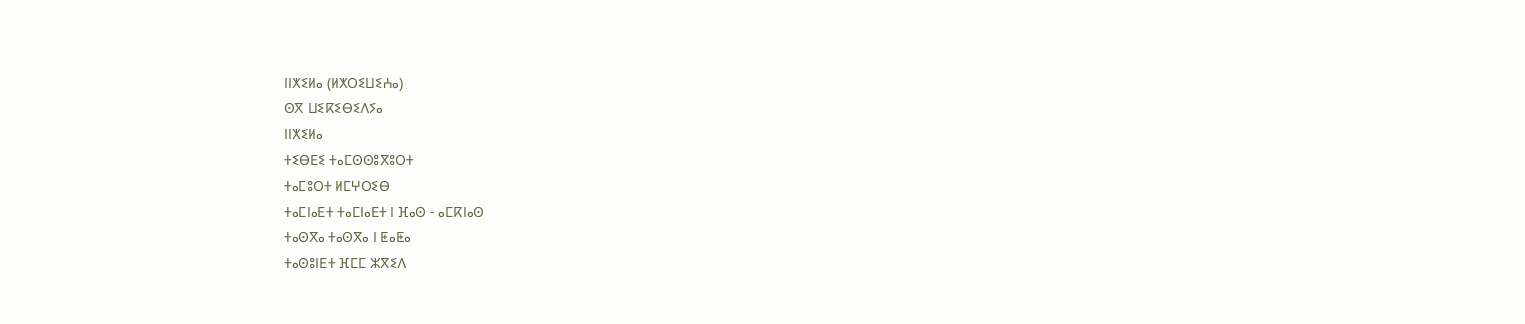ⵏⵏⵅⵉⵍⴰ (ⵍⵅⵔⵉⵡⵉⵄⴰ)
ⵙⴳ ⵡⵉⴽⵉⴱⵉⴷⵢⴰ
ⵏⵏⵅⵉⵍⴰ
ⵜⵉⴱⴹⵉ ⵜⴰⵎⵙⵙⵓⴳⵓⵔⵜ
ⵜⴰⵎⵓⵔⵜ ⵍⵎⵖⵔⵉⴱ
ⵜⴰⵎⵏⴰⴹⵜ ⵜⴰⵎⵏⴰⴹⵜ ⵏ ⴼⴰⵙ - ⴰⵎⴽⵏⴰⵙ
ⵜⴰⵙⴳⴰ ⵜⴰⵙⴳⴰ ⵏ ⵟⴰⵟⴰ
ⵜⴰⵙⵓⵏⴹⵜ ⴼⵎⵎ ⵣⴳⵉⴷ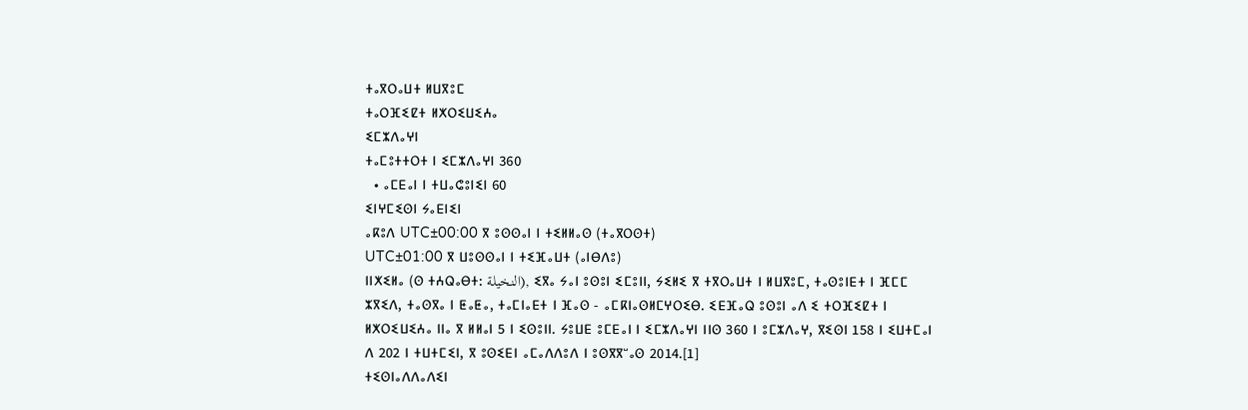ⵜⴰⴳⵔⴰⵡⵜ ⵍⵡⴳⵓⵎ
ⵜⴰⵔⴼⵉⵇⵜ ⵍⵅⵔⵉⵡⵉⵄⴰ
ⵉⵎⵣⴷⴰⵖⵏ
ⵜⴰⵎⵓⵜⵜⵔⵜ ⵏ ⵉⵎⵣⴷⴰⵖⵏ 360
  • ⴰⵎⴹⴰⵏ ⵏ ⵜⵡⴰⵛⵓⵏⵉⵏ 60
ⵉⵏⵖⵎⵉⵙⵏ ⵢⴰⴹⵏⵉⵏ
ⴰⴽⵓⴷ UTC±00:00 ⴳ ⵓⵙⵙⴰⵏ ⵏ ⵜⵉⵍⵍⴰⵙ (ⵜⴰⴳⵔⵙⵜ)
UTC±01:00 ⴳ ⵡⵓⵙⵙⴰⵏ ⵏ ⵜⵉⴼⴰⵡⵜ (ⴰⵏⴱⴷⵓ)
ⵏⵏⵅⵉⵍⴰ (ⵙ ⵜⵄⵕⴰⴱⵜ: النخيلة), ⵉⴳⴰ ⵢⴰⵏ ⵓⵙⵓⵏ ⵉⵎⵓⵏⵏ, ⵢⵉⵍⵉ ⴳ ⵜⴳⵔⴰⵡⵜ ⵏ ⵍⵡⴳⵓⵎ, ⵜⴰⵙⵓⵏⴹⵜ ⵏ ⴼⵎⵎ ⵣⴳⵉⴷ, ⵜⴰⵙⴳⴰ ⵏ ⵟⴰⵟⴰ, ⵜⴰⵎⵏⴰⴹⵜ ⵏ ⴼⴰⵙ - ⴰⵎⴽⵏⴰⵙⵍⵎⵖⵔⵉⴱ. ⵉⴹⴼⴰⵕ ⵓⵙⵓⵏ ⴰⴷ ⵉ ⵜⵔⴼⵉⵇⵜ ⵏ ⵍⵅⵔⵉⵡⵉⵄⴰ ⵏⵏⴰ ⴳ ⵍⵍⴰⵏ 5 ⵏ ⵉⵙⵓⵏⵏ. ⵢⵓⵡⴹ ⵓⵎⴹⴰⵏ ⵏ ⵉⵎⵣⴷⴰⵖⵏ ⵏⵏⵙ 360 ⵏ ⵓⵎⵣⴷⴰⵖ, ⴳⵉⵙⵏ 158 ⵏ ⵉⵡⵜⵎⴰⵏ ⴷ 202 ⵏ ⵜⵡⵜⵎⵉⵏ, ⴳ ⵓⵙⵉⴹⵏ ⴰⵎⴰⴷⴷⵓⴷ ⵏ ⵓⵙⴳⴳⵯⴰⵙ 2014.[1]
ⵜⵉⵙⵏⴰⴷⴷⴰⴷⵉⵏ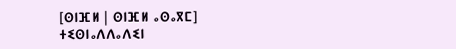[ⵙⵏⴼⵍ | ⵙⵏⴼⵍ ⴰⵙⴰⴳⵎ]
ⵜⵉⵙⵏⴰⴷⴷⴰⴷⵉⵏ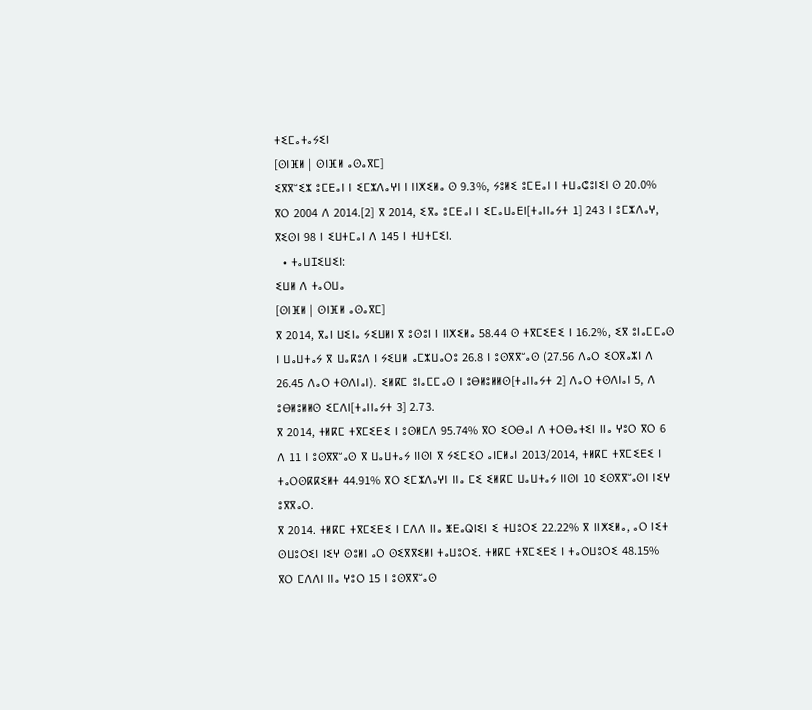ⵜⵉⵎⴰⵜⴰⵢⵉⵏ
[ⵙⵏⴼⵍ | ⵙⵏⴼⵍ ⴰⵙⴰⴳⵎ]
ⵉⴳⴳⵯⵉⵣ ⵓⵎⴹⴰⵏ ⵏ ⵉⵎⵣⴷⴰⵖⵏ ⵏ ⵏⵏⵅⵉⵍⴰ ⵙ 9.3%, ⵢⵓⵍⵉ ⵓⵎⴹⴰⵏ ⵏ ⵜⵡⴰⵛⵓⵏⵉⵏ ⵙ 20.0% ⴳⵔ 2004 ⴷ 2014.[2] ⴳ 2014, ⵉⴳⴰ ⵓⵎⴹⴰⵏ ⵏ ⵉⵎⴰⵡⴰⴹⵏ[ⵜⴰⵏⵏⴰⵢⵜ 1] 243 ⵏ ⵓⵎⵣⴷⴰⵖ, ⴳⵉⵙⵏ 98 ⵏ ⵉⵡⵜⵎⴰⵏ ⴷ 145 ⵏ ⵜⵡⵜⵎⵉⵏ.
  • ⵜⴰⵡⵊⵉⵡⵉⵏ:
ⵉⵡⵍ ⴷ ⵜⴰⵔⵡⴰ
[ⵙⵏⴼⵍ | ⵙⵏⴼⵍ ⴰⵙⴰⴳⵎ]
ⴳ 2014, ⴳⴰⵏ ⵡⵉⵏⴰ ⵢⵉⵡⵍⵏ ⴳ ⵓⵙⵓⵏ ⵏ ⵏⵏⵅⵉⵍⴰ 58.44 ⵙ ⵜⴳⵎⵉⴹⵉ ⵏ 16.2%, ⵉⴳ ⵓⵏⴰⵎⵎⴰⵙ ⵏ ⵡⴰⵡⵜⴰⵢ ⴳ ⵡⴰⴽⵓⴷ ⵏ ⵢⵉⵡⵍ ⴰⵎⵣⵡⴰⵔⵓ 26.8 ⵏ ⵓⵙⴳⴳⵯⴰⵙ (27.56 ⴷⴰⵔ ⵉⵔⴳⴰⵣⵏ ⴷ 26.45 ⴷⴰⵔ ⵜⵙⴷⵏⴰⵏ). ⵉⵍⴽⵎ ⵓⵏⴰⵎⵎⴰⵙ ⵏ ⵓⴱⵍⵓⵍⵍⵙ[ⵜⴰⵏⵏⴰⵢⵜ 2] ⴷⴰⵔ ⵜⵙⴷⵏⴰⵏ 5, ⴷ ⵓⴱⵍⵓⵍⵍⵙ ⵉⵎⴷⵏ[ⵜⴰⵏⵏⴰⵢⵜ 3] 2.73.
ⴳ 2014, ⵜⵍⴽⵎ ⵜⴳⵎⵉⴹⵉ ⵏ ⵓⵙⵍⵎⴷ 95.74% ⴳⵔ ⵉⵔⴱⴰⵏ ⴷ ⵜⵔⴱⴰⵜⵉⵏ ⵏⵏⴰ ⵖⵓⵔ ⴳⵔ 6 ⴷ 11 ⵏ ⵓⵙⴳⴳⵯⴰⵙ ⴳ ⵡⴰⵡⵜⴰⵢ ⵏⵏⵙⵏ ⴳ ⵢⵉⵎⵉⵔ ⴰⵏⵎⵍⴰⵏ 2013/2014, ⵜⵍⴽⵎ ⵜⴳⵎⵉⴹⵉ ⵏ ⵜⴰⵔⵙⴽⴽⵉⵍⵜ 44.91% ⴳⵔ ⵉⵎⵣⴷⴰⵖⵏ ⵏⵏⴰ ⵎⵉ ⵉⵍⴽⵎ ⵡⴰⵡⵜⴰⵢ ⵏⵏⵙⵏ 10 ⵉⵙⴳⴳⵯⴰⵙⵏ ⵏⵉⵖ ⵓⴳⴳⴰⵔ.
ⴳ 2014. ⵜⵍⴽⵎ ⵜⴳⵎⵉⴹⵉ ⵏ ⵎⴷⴷ ⵏⵏⴰ ⵥⴹⴰⵕⵏⵉⵏ ⵉ ⵜⵡⵓⵔⵉ 22.22% ⴳ ⵏⵏⵅⵉⵍⴰ, ⴰⵔ ⵏⵉⵜ ⵙⵡⵓⵔⵉⵏ ⵏⵉⵖ ⵙⵓⵍⵏ ⴰⵔ ⵙⵉⴳⴳⵉⵍⵏ ⵜⴰⵡⵓⵔⵉ. ⵜⵍⴽⵎ ⵜⴳⵎⵉⴹⵉ ⵏ ⵜⴰⵔⵡⵓⵔⵉ 48.15% ⴳⵔ ⵎⴷⴷⵏ ⵏⵏⴰ ⵖⵓⵔ 15 ⵏ ⵓⵙⴳⴳⵯⴰⵙ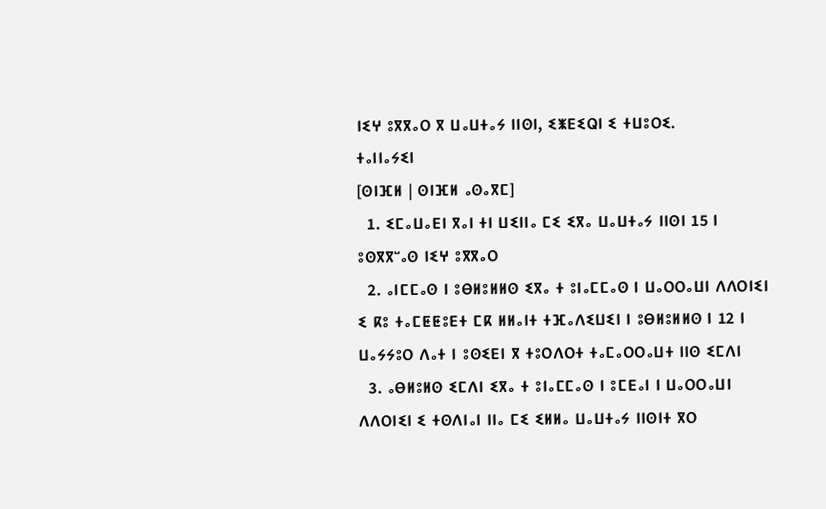ⵏⵉⵖ ⵓⴳⴳⴰⵔ ⴳ ⵡⴰⵡⵜⴰⵢ ⵏⵏⵙⵏ, ⵉⵥⴹⵉⵕⵏ ⵉ ⵜⵡⵓⵔⵉ.
ⵜⴰⵏⵏⴰⵢⵉⵏ
[ⵙⵏⴼⵍ | ⵙⵏⴼⵍ ⴰⵙⴰⴳⵎ]
  1. ⵉⵎⴰⵡⴰⴹⵏ ⴳⴰⵏ ⵜⵏ ⵡⵉⵏⵏⴰ ⵎⵉ ⵉⴳⴰ ⵡⴰⵡⵜⴰⵢ ⵏⵏⵙⵏ 15 ⵏ ⵓⵙⴳⴳⵯⴰⵙ ⵏⵉⵖ ⵓⴳⴳⴰⵔ
  2. ⴰⵏⵎⵎⴰⵙ ⵏ ⵓⴱⵍⵓⵍⵍⵙ ⵉⴳⴰ ⵜ ⵓⵏⴰⵎⵎⴰⵙ ⵏ ⵡⴰⵔⵔⴰⵡⵏ ⴷⴷⵔⵏⵉⵏ ⵉ ⴽⵓ ⵜⴰⵎⵟⵟⵓⴹⵜ ⵎⴽ ⵍⵍⴰⵏⵜ ⵜⴼⴰⴷⵉⵡⵉⵏ ⵏ ⵓⴱⵍⵓⵍⵍⵙ ⵏ 12 ⵏ ⵡⴰⵢⵢⵓⵔ ⴷⴰⵜ ⵏ ⵓⵙⵉⴹⵏ ⴳ ⵜⵓⵔⴷⵔⵜ ⵜⴰⵎⴰⵔⵔⴰⵡⵜ ⵏⵏⵙ ⵉⵎⴷⵏ
  3. ⴰⴱⵍⵓⵍⵙ ⵉⵎⴷⵏ ⵉⴳⴰ ⵜ ⵓⵏⴰⵎⵎⴰⵙ ⵏ ⵓⵎⴹⴰⵏ ⵏ ⵡⴰⵔⵔⴰⵡⵏ ⴷⴷⵔⵏⵉⵏ ⵉ ⵜⵙⴷⵏⴰⵏ ⵏⵏⴰ ⵎⵉ ⵉⵍⵍⴰ ⵡⴰⵡⵜⴰⵢ ⵏⵏⵙⵏⵜ ⴳⵔ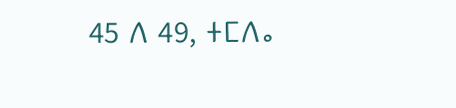45 ⴷ 49, ⵜⵎⴷⴰ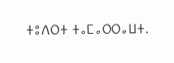ⵜⵓⴷⵔⵜ ⵜⴰⵎⴰⵔⵔⴰⵡⵜ.